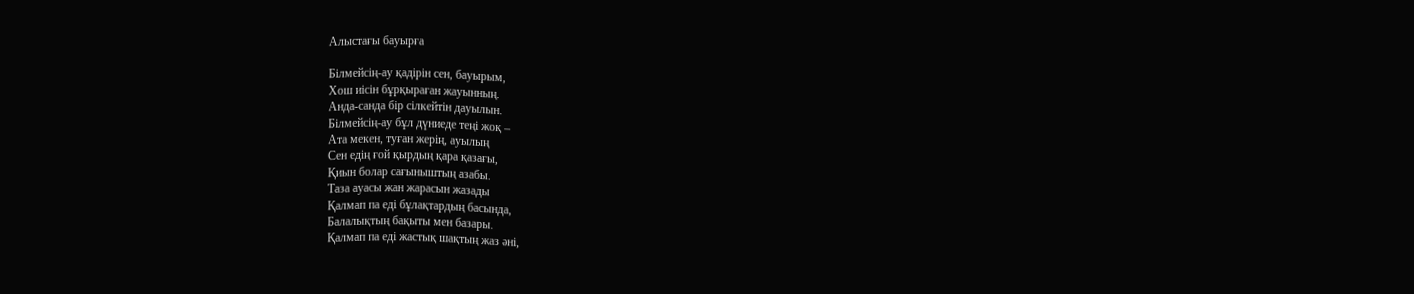Алыстағы бауырға

Білмейсің-ау қадірін сен, бауырым,
Хош иісін бұрқыраған жауынның.
Анда-санда бір сілкейтін дауылын.
Білмейсің-ау бұл дүниеде теңі жоқ –
Ата мекен, туған жерің, ауылың
Сен едің ғой қырдың қара қазағы,
Қиын болар сағыныштың азабы.
Таза ауасы жан жарасын жазады
Қалмап па еді бұлақтардың басында,
Балалықтың бақыты мен базары.
Қалмап па еді жастық шақтың жаз әні,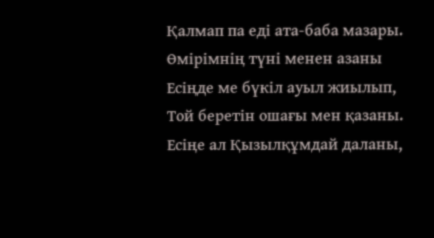Қалмап па еді ата-баба мазары.
Өмірімнің түні менен азаны
Есіңде ме бүкіл ауыл жиылып,
Той беретін ошағы мен қазаны.
Есіңе ал Қызылқұмдай даланы,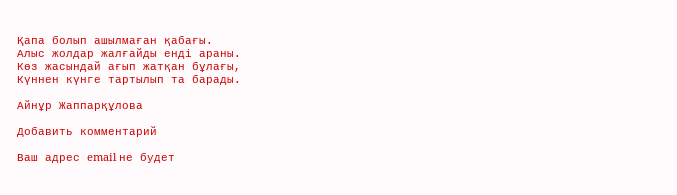Қапа болып ашылмаған қабағы.
Алыс жолдар жалғайды енді араны.
Көз жасындай ағып жатқан бұлағы,
Күннен күнге тартылып та барады.

Айнұр Жаппарқұлова

Добавить комментарий

Ваш адрес email не будет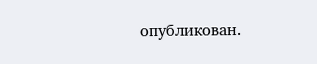опубликован.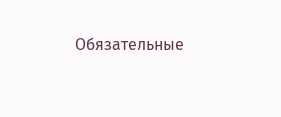Обязательные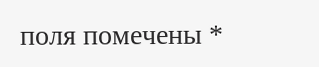поля помечены *